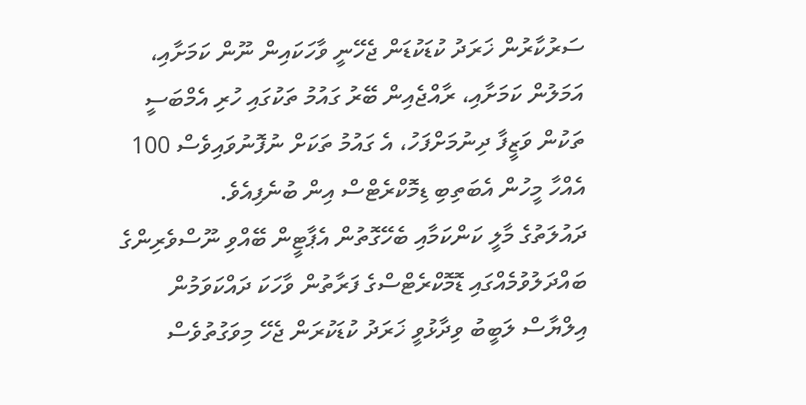ސަރުކާރުން ޚަރަދު ކުޑަކުޑަން ޖެހޭނީ ވާހަކައިން ނޫން ކަމަށާއި، އަމަލުން ކަމަށާއި، ރާއްޖެއިން ބޭރު ގައުމު ތަކުގައި ހުރި އެމްބަސީ ތަކުން ވަޒީފާ ދިނުމަށްފަހު، އެ ގައުމު ތަކަށް ނުފޮނުވައިވެސް 100 އެއްހާ މީހުން އެބަތިބި ޑިމޮކްރެޓްސް އިން ބުނެފިއެވެ.
ދައުލަތުގެ މާލީ ކަންކަމާއި ބެހޭގޮތުން އެޕާޓީން ބޭއްވި ނޫސްވެރިންގެ ބައްދަލުވުމެއްގައި ޑޮމޮކްރެޓްސްގެ ފަރާތުން ވާހަކަ ދައްކަވަމުން އިލްޔާސް ލަބީބު ވިދާޅުވީ ޚަރަދު ކުޑަކުރަން ޖެހޭ މިވަގުތުވެސް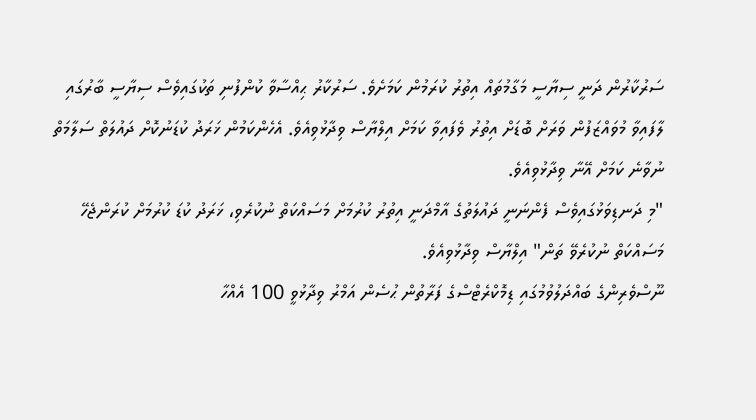ސަރުކާރުން ދަނީ ސިޔާސީ މަގާމުތައް އިތުރު ކުރަމުން ކަމަށެވެ. ސަރުކާރު ޙިއްސާވާ ކުންފުނި ތަކުގައިވެސް ސިޔާސީ ބާރުގައި ލާފައިވާ މުވައްޒަފުން ވަރަށް ބޮޑަށް އިތުރު ވެފައިވާ ކަމަށް އިލްޔާސް ވިދާޅުވިއެވެ. އެހެންކަމުން ޚަރަދު ކުޑަނުކޮށް ދައުލަތް ސަލާމަތް ނުވާނެ ކަމަށް އޭނާ ވިދާޅުވިއެވެ.
"މި ދަނޑިވަޅުގައިވެސް ފެންނަނީ ދައުލަތުގެ އާމްދަނީ އިތުރު ކުރުމަށް މަސައްކަތް ނުކުރެވި، ޚަރަދު ކުޑަ ކުރުމަށް ކުރަންޖެހޭ މަސައްކަތް ނުކުރެވޭ ތަން" އިލްޔާސް ވިދާޅުވިއެވެ.
ނޫސްވެރިންގެ ބައްދަލުވުމުގައި ޑިމޮކްރެޓްސްގެ ފަރާތުން ޙުސެން އަމްރު ވިދާޅުވީ 100 އެއްހާ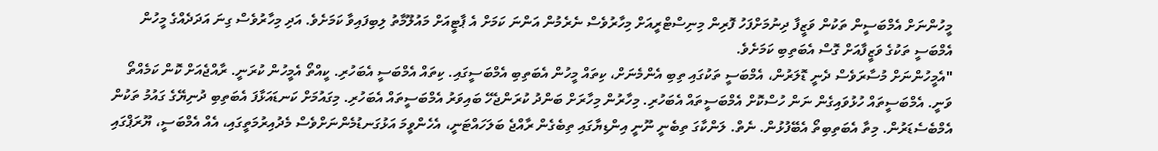މީހުންނަށް އެމްބަސީން ތަކުން ވަޒީފާ ދިނުމަށްފަހު ފޮރިން މިނިސްޓްރީއަށް މިހާރުވެސް ނެރެމުން އަންނަ ކަމަށް އެ ޕާޓީއަށް މައުލޫމާތު ލިބިފައިވާ ކަމަށެވެ. އަދި މިހާރުވެސް ގިނަ އަދަދެއްގެ މީހުން އެމްބަސީ ތަކުގެ ވަޒީފާއަށް ގޮސް އެބަތިބި ކަމަށެވެ.
"އެމީހުންނަށް މުސާރަވެސް ދެނީ ޑޮލަރުން، އެމްބަސީ ތަކުގައި ތިބި އެންމެނަށް، ކިތައް މީހުން އެބަތިބި އެމްބަސީގައި. ކިތައް އެމްބަސީ އެބަހުރި. ކީއްތޯ އެމީހުން ކުރަނީ. ރާއްޖެއަށް ކޮން ކަމެއްތޯ ވަނީ. އެމްބަސީތައް ހުޅުވައިގެން ނަން ހުސްކޮށް އެމްބަސީތައް އެބަހުރި. މިހާރުން މިހާރަށް ބަންދު ކުރަންޖެހޭ ބައިވަރު އެމްބަސީތައް އެބަހުރި. މިގައުމަށް ކަނޑައަޅާފަ އެބަތިބި ދުނިޔޭގެ ގައުމު ތަކުން އެމްބެސެޑަރުން. މިތާ އެބަތިބިތޯ އެބޭފުޅުން. ނެތް. ލަންކާގަ ތިބެނީ ނޫނީ އިންޑިޔާގައި ތިބެގެން ރާއްޖެ ބަލަހައްޓަނީ، އެހެންވީމަ އަޅުގަނޑުމެންނަށްވެސް މެދުއިރުމަތީގައި، އެއް އެމްބަސީ، ޔޫރަޕްގައި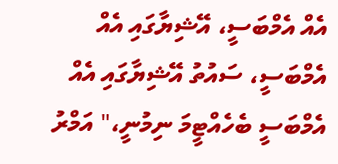އެއް އެމްބަސީ، އޭޝިޔާގައި އެއް އެމްބަސީ، ސައުތު އޭޝިޔާގައި އެއް އެމްބަސީ ބެހެއްޓީމަ ނިމުނީ،" އަމްރު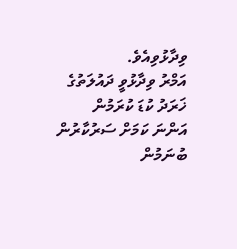ވިދާޅުވިއެވެ.
އަމްރު ވިދާޅުވީ ދައުލަތުގެ ޚަރަދު ކުޑަ ކުރަމުން އަންނަ ކަމަށް ސަރުކާރުން ބުނަމުން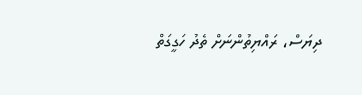ދިޔަސް، ރައްޔިތުންނަށް ތެދު ހަގީގަތް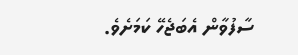ސާފުވާން އެބަޖެހޭ ކަމަށެވެ.